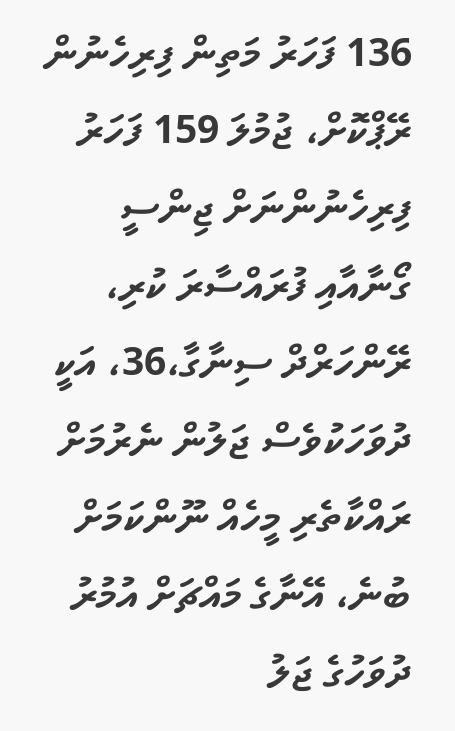136 ފަހަރު މަތިން ފިރިހެނުން ރޭޕްކޮށް، ޖުމުލަ 159 ފަހަރު ފިރިހެނުންނަށް ޖިންސީ ގޯނާއާއި ފުރައްސާރަ ކުރި، ރޭންހަރްދް ސިނާގާ،36، އަކީ ދުވަހަކުވެސް ޖަލުން ނެރުމަށް ރައްކާތެރި މީހެއް ނޫންކަމަށް ބުނެ، އޭނާގެ މައްޗަށް އުމުރު ދުވަހުގެ ޖަލު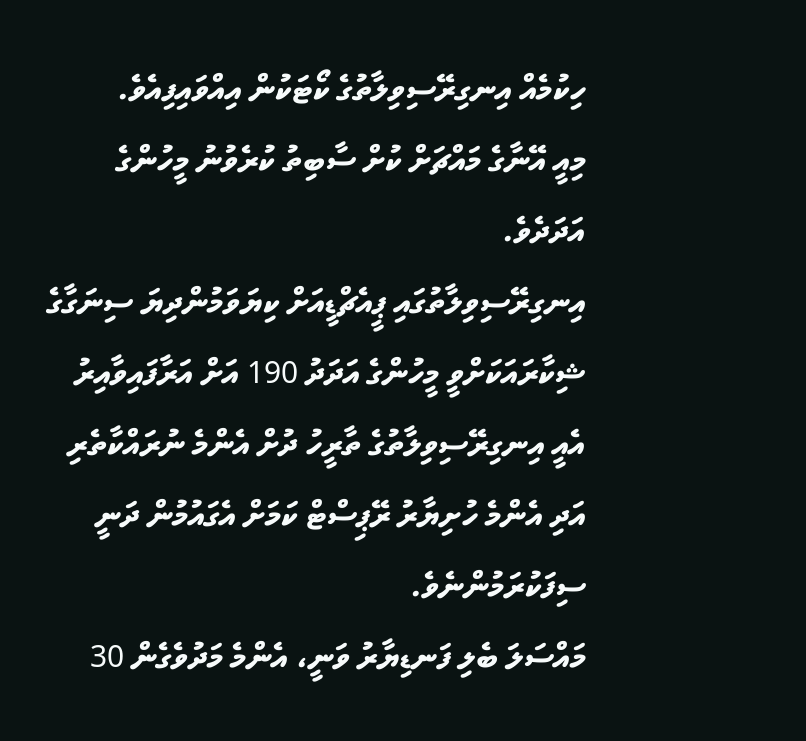ހިކުމެއް އިނގިރޭސިވިލާތުގެ ކޯޓަކުން އިއްވައިފިއެވެ.
މިއީ އޭނާގެ މައްޗަށް ކުށް ސާބިތު ކުރެވުނު މީހުންގެ އަދަދެވެ.
އިނގިރޭސިވިލާތުގައި ޕީއެޗްޑީއަށް ކިޔަވަމުންދިޔަ ސިނަގާގެ ޝިކާރައަކަށްވީ މީހުންގެ އަދަދު 190 އަށް އަރާފައިވާއިރު އެއީ އިނގިރޭސިވިލާތުގެ ތާރީހު ދުށް އެންމެ ނުރައްކާތެރި އަދި އެންމެ ހުށިޔާރު ރޭޕިސްޓް ކަމަށް އެގައުމުން ދަނީ ސިފަކުރަމުންނެވެ.
މައްސަލަ ބެލި ފަނޑިޔާރު ވަނީ، އެންމެ މަދުވެގެން 30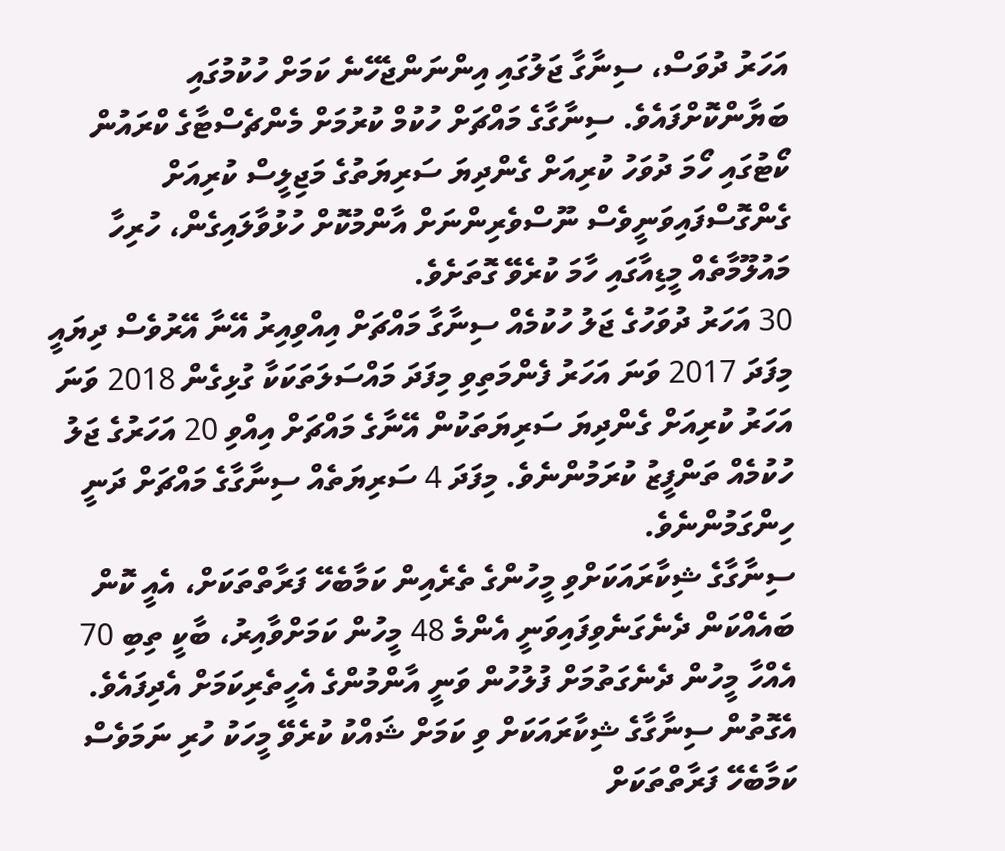އަހަރު ދުވަސް، ސިނާގާ ޖަލުގައި އިންނަންޖެހޭނެ ކަމަށް ހުކުމުގައި ބަޔާންކޮށްފައެވެ. ސިނާގާގެ މައްޗަށް ހުކުމް ކުރުމަށް މެންޗެސްޓާގެ ކްރައުން ކޯޓުގައި ހޯމަ ދުވަހު ކުރިއަށް ގެންދިޔަ ސަރިޔަތުގެ މަޖިލީސް ކުރިއަށް ގެންގޮސްފައިވަނީވެސް ނޫސްވެރިންނަށް އާންމުކޮށް ހުޅުވާލައިގެން، ހުރިހާ މައުލޫމާތެއް މީޑިއާގައި ހާމަ ކުރެވޭ ގޮތަށެވެ.
30 އަހަރު ދުވަހުގެ ޖަލު ހުކުމެއް ސިނާގާ މައްޗަށް އިއްވިއިރު އޭނާ އޭރުވެސް ދިޔައީ މިފަދަ 2017 ވަނަ އަހަރު ފެންމަތިވި މިފަދަ މައްސަލަތަކަކާ ގުޅިގެން 2018 ވަނަ އަހަރު ކުރިއަށް ގެންދިޔަ ސަރިޔަތަކުން އޭނާގެ މައްޗަށް އިއްވި 20 އަހަރުގެ ޖަލު ހުކުމެއް ތަންފީޒު ކުރަމުންނެވެ. މިފަދަ 4 ސަރިޔަތެއް ސިނާގާގެ މައްޗަށް ދަނީ ހިންގަމުންނެވެ.
ސިނާގާގެ ޝިކާރައަކަށްވި މީހުންގެ ތެރެއިން ކަމާބެހޭ ފަރާތްތަކަށް، އެއީ ކޮން ބައެއްކަން ދެނެގަނެވިފައިވަނީ އެންމެ 48 މީހުން ކަމަށްވާއިރު، ބާކީ ތިބި 70 އެއްހާ މީހުން ދެނެގަތުމަށް ފުލުހުން ވަނީ އާންމުންގެ އެހީތެރިކަމަށް އެދިފައެވެ. އެގޮތުން ސިނާގާގެ ޝިކާރައަކަށް ވި ކަމަށް ޝައްކު ކުރެވޭ މީހަކު ހުރި ނަމަވެސް ކަމާބެހޭ ފަރާތްތަކަށް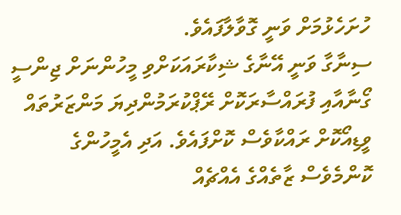ހުށަހެޅުމަށް ވަނީ ގޮވާލާފައެވެ.
ސިނާގާ ވަނީ އޭނާގެ ޝިކާރައަކަށްވި މީހުންނަށް ޖިންސީ ގޯނާއާއި ފުރައްސާރަކޮށް ރޭޕްކުރަމުންދިޔަ މަންޒަރުތައް ވީޑިއޯކޮށް ރައްކާވެސް ކޮށްފައެވެ. އަދި އެމީހުންގެ ކޮންމެވެސް ޒާތެއްގެ އެއްޗެއް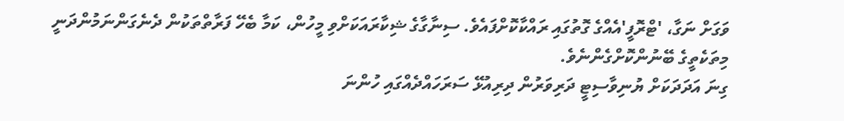ވަގަށް ނަގާ، 'ޓްރޮފީ'އެއްގެ ގޮތުގައި ރައްކާކޮށްފައެވެ. ސިނާގާގެ ޝިކާރައަކަށްވި މީހުން، ކަމާ ބެހޭ ފަރާތްތަކުން ދެނެގަންނަމުންދަނީ މިތަކެތީގެ ބޭނުންކޮށްގެންނެވެ.
ގިނަ އަދަދަކަށް ޔުނިވާސިޓީ ދަރިވަރުން ދިރިއުޅޭ ސަރަހައްދެއްގައި ހުންނަ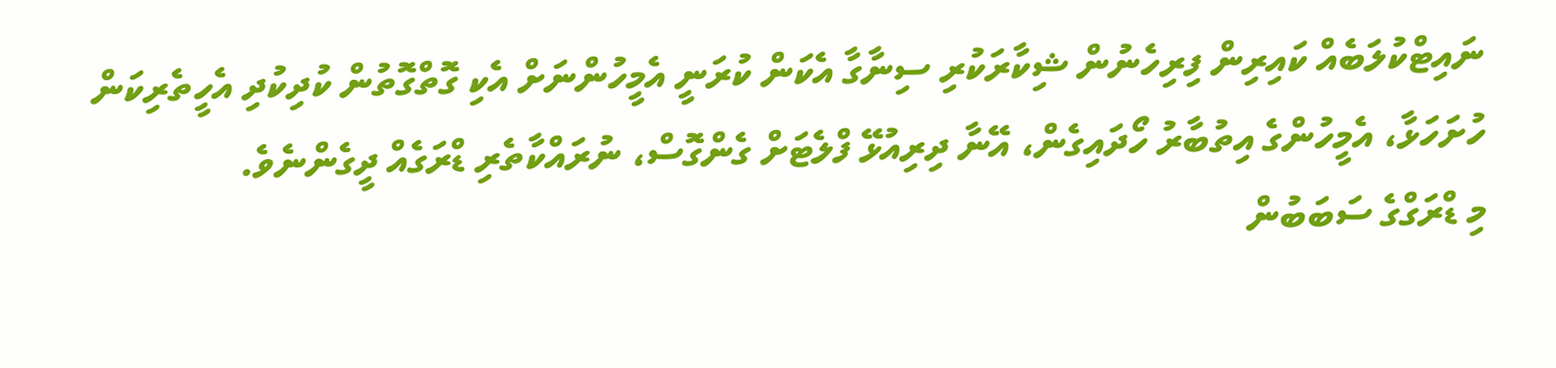ނައިޓްކުލަބެއް ކައިރިން ފިރިހެނުން ޝިކާރަކުރި ސިނާގާ އެކަން ކުރަނީ އެމީހުންނަށް އެކި ގޮތްގޮތުން ކުދިކުދި އެހީތެރިކަން ހުށަހަޅާ، އެމީހުންގެ އިތުބާރު ހޯދައިގެން، އޭނާ ދިރިއުޅޭ ފްލެޓަށް ގެންގޮސް، ނުރައްކާތެރި ޑްރަގެއް ދީގެންނެވެ.
މި ޑްރަގްގެ ސަބަބުން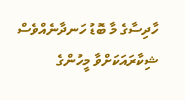ހާދިސާގެ މާ ބޮޑު ހަނދާނެއްވެސް ޝިކާރައަކަށްވާ މީހުންގެ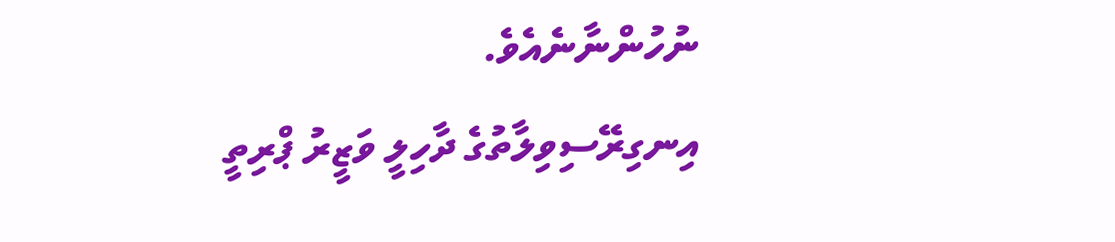ނުހުންނާނެއެވެ.
އިނގިރޭސިވިލާތުގެ ދާހިލީ ވަޒީރު ޕްރިތީ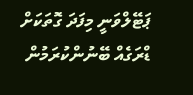ޕަޓޭލްވަނީ މިފަދަ ގޮތަކަށް ޑްރަގެއް ބޭނުންކުރަމުން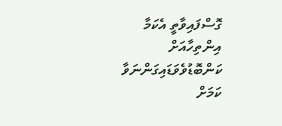ގޮސްފައިވާތީ އެކަމާ އިންތިހާއަށް ކަންބޮޑުވެވަޑައިގަންނަވާ ކަމަށް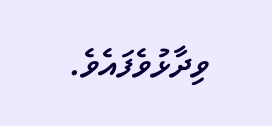ވިދާޅުވެފައެވެ.